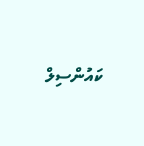ކައުންސިލް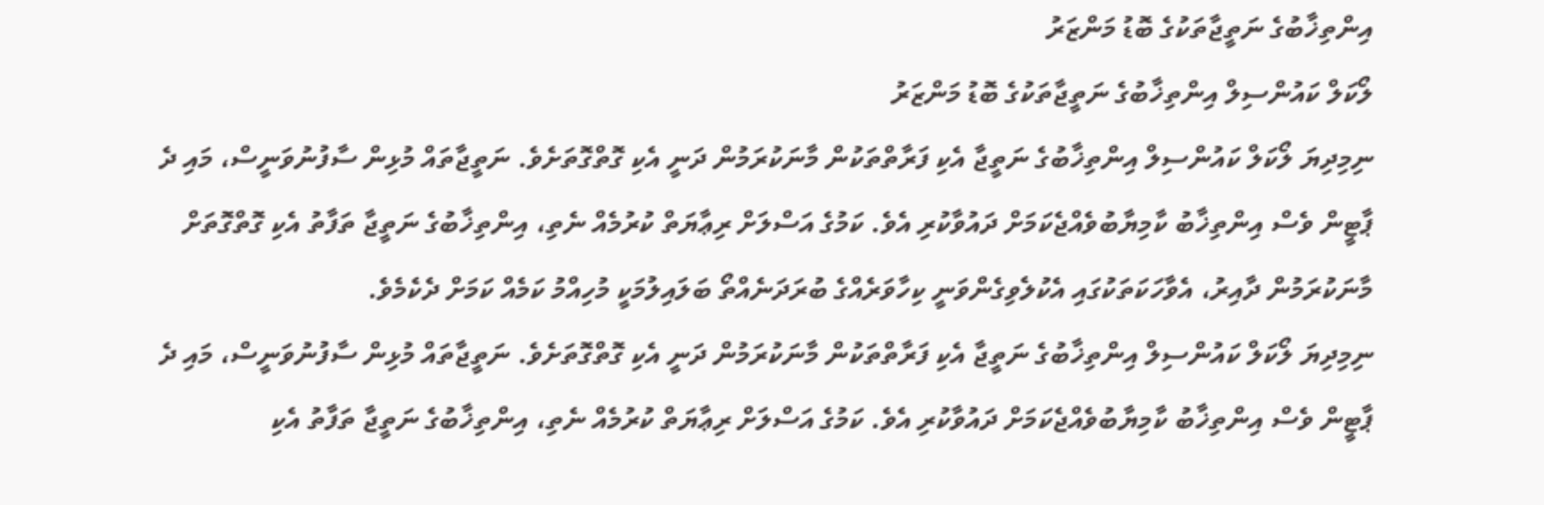އިންތިޚާބުގެ ނަތީޖާތަކުގެ ބޮޑު މަންޒަރު
ލޯކަލް ކައުންސިލް އިންތިޚާބުގެ ނަތީޖާތަކުގެ ބޮޑު މަންޒަރު
ނިމިދިޔަ ލޯކަލް ކައުންސިލް އިންތިޚާބުގެ ނަތީޖާ އެކި ފަރާތްތަކުން މާނަކުރަމުން ދަނީ އެކި ގޮތްގޮތަށެވެ. ނަތީޖާތައް މުޅިން ސާފުނުވަނީސް، މައި ދެ ޕާޓީން ވެސް އިންތިޚާބު ކާމިޔާބުވެއްޖެކަމަށް ދައުވާކުރި އެވެ. ކަމުގެ އަސްލަށް ރިޢާޔަތް ކުރުމެއް ނެތި، އިންތިޚާބުގެ ނަތީޖާ ތަފާތު އެކި ގޮތްގޮތަށް މާނަކުރަމުން ދާއިރު، އެވާހަކަތަކުގައި އެކުލެވިގެންވަނީ ކިހާވަރެއްގެ ބުރަދަނެއްތޯ ބަލައިލުމަކީ މުހިއްމު ކަމެއް ކަމަށް ދެކެމެވެ.
ނިމިދިޔަ ލޯކަލް ކައުންސިލް އިންތިޚާބުގެ ނަތީޖާ އެކި ފަރާތްތަކުން މާނަކުރަމުން ދަނީ އެކި ގޮތްގޮތަށެވެ. ނަތީޖާތައް މުޅިން ސާފުނުވަނީސް، މައި ދެ ޕާޓީން ވެސް އިންތިޚާބު ކާމިޔާބުވެއްޖެކަމަށް ދައުވާކުރި އެވެ. ކަމުގެ އަސްލަށް ރިޢާޔަތް ކުރުމެއް ނެތި، އިންތިޚާބުގެ ނަތީޖާ ތަފާތު އެކި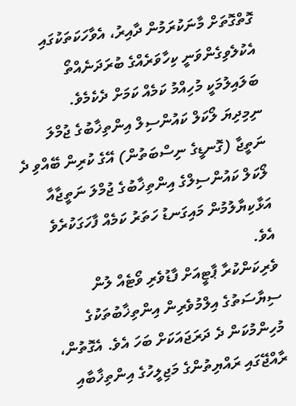ގޮތްގޮތަށް މާނަކުރަމުން ދާއިރު، އެވާހަކަތަކުގައި އެކުލެވިގެންވަނީ ކިހާވަރެއްގެ ބުރަދަނެއްތޯ ބަލައިލުމަކީ މުހިއްމު ކަމެއް ކަމަށް ދެކެމެވެ.
ނިމިދިޔަ ލޯކަލް ކައުންސިލް އިންތިޚާބުގެ ޖުމްލަ ނަތީޖާ (ގޮނޑީގެ ނިސްބަތުން) އޭގެ ކުރިން ބޭއްވި ދެ ލޯކަލް ކައުންސިލްގެ އިންތިޚާބުގެ ޖުމްލަ ނަތީޖާއާ އަޅާކިޔާލުމުން މައިގަނޑު ހަތަރު ކަމެއް ފާހަގަކުރެވެ އެވެ.
ވެރިކަންކުރާ ޕާޓީއަށް ފާޑުވެރި ވޯޓެއް ލުން
ސިޔާސަތުގެ އިލްމުވެރިން އިންތިޚާބުތަކުގެ މުހިންމުކަން ދެ ދަރަޖައަކަށް ބަހަ އެވެ. އެގޮތުން، ރާއްޖޭގައި ރައްޔިތުންގެ މަޖިލީހުގެ އިންތިޚާބާއި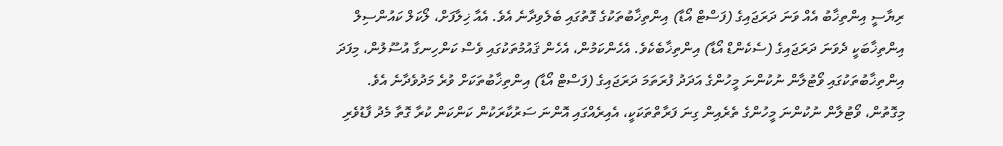ރިޔާސީ އިންތިޚާބު އެއް ވަނަ ދަރަޖައިގެ (ފަސްޓް އޯޑާ) އިންތިޚާބުތަކުގެ ގޮތުގައި ބެލެވިދާނެ އެވެ. އެއާ ޚިލާފަށް، ލޯކަލް ކައުންސިލް އިންތިޚާބަކީ ދެވަނަ ދަރަޖައިގެ (ސެކެންޑް އޯޑާ) އިންތިޚާބެކެވެ. އެހެންކަމުން، އެހެން ޤައުމުތަކުގައި ވެސް ކަންހިނގާ އުސޫލުން، މިފަދަ އިންތިޚާބުތަކުގައި ވޯޓުލާން ނުކުންނަ މީހުންގެ އަދަދު ފުރަތަމަ ދަރަޖައިގެ (ފަސްޓް އޯޑާ) އިންތިޚާބުތަކަށް ވުރެ މަދުވެދާނެ އެވެ.
މިގޮތުން، ވޯޓުލާން ނުކުންނަ މީހުންގެ ތެރެއިން ގިނަ ފަރާތްތަކަކީ، އެއިރެއްގައި އޮންނަ ސަރުކާރަކުން ކަންކަން ކުރާ ގޮތާ މެދު ފާޑުވެރި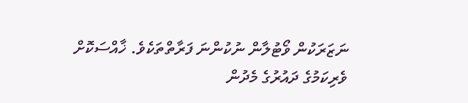ނަޒަރަކުން ވޯޓުލާން ނުކުންނަ ފަރާތްތަކެވެ. ޚާއްސަކޮށް ވެރިކަމުގެ ދައުރުގެ މެދުން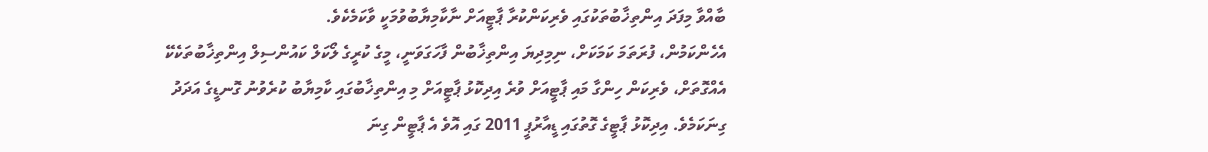ބާއްވާ މިފަދަ އިންތިޚާބުތަކުގައި ވެރިކަންކުރާ ޕާޓީއަށް ނާކާމިޔާބުވުމަކީ ވާކަމެކެވެ.
އެހެންކަމުން، ފުރަތަމަ ކަމަކަށް، ނިމިދިޔަ އިންތިޚާބުން ފާހަގަވަނީ، މީގެ ކުރީގެ ލޯކަލް ކައުންސިލް އިންތިޚާބުތަކެކޭ އެއްގޮތަށް، ވެރިކަން ހިންގާ މައި ޕާޓީއަށް ވުރެ އިދިކޮޅު ޕާޓީއަށް މި އިންތިޚާބުގައި ކާމިޔާބު ކުރެވުނު ގޮނޑީގެ އަދަދު ގިނަކަމެވެ. އިދިކޮޅު ޕާޓީގެ ގޮތުގައި ޑީއާރުޕީ 2011 ގައި އޮވެ އެ ޕާޓީން ގިނަ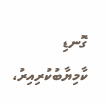ގޮނޑި ކާމިޔާބުކުރިއިރު،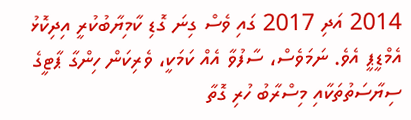2014 އަދި 2017 ގައި ވެސް ގިނަ ގޮޑި ކާމިޔާބުކުރީ އިދިކޮޅު އެމްޑީޕީ އެވެ. ނަމަވެސް، ސާފުވާ އެއް ކަމަކީ، ވެރިކަން ހިންގާ ޕާޓީގެ ސިޔާސަތުތަކާއި މިސްރާބު ހުރި ގޮތާ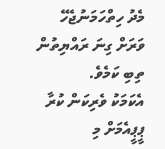މެދު ހިތްހަމަނުޖެހޭ ވަރަށް ގިނަ ރައްޔިތުން ތިބި ކަމެވެ.
އެކަމަކު ވެރިކަން ކުރާ ޕީޕީއެމަށް މި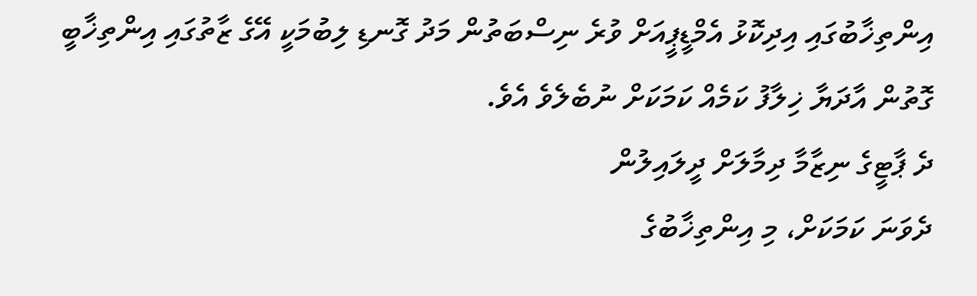އިންތިޚާބުގައި އިދިކޮޅު އެމްޑީޕީއަށް ވުރެ ނިސްބަތުން މަދު ގޮނޑި ލިބުމަކީ އޭގެ ޒާތުގައި އިންތިޚާބީ ގޮތުން އާދަޔާ ޚިލާފު ކަމެއް ކަމަކަށް ނުބެލެވެ އެވެ.
ދެ ޕާޓީގެ ނިޒާމާ ދިމާލަށް ދީލައިލުން
ދެވަނަ ކަމަކަށް، މި އިންތިޚާބުގެ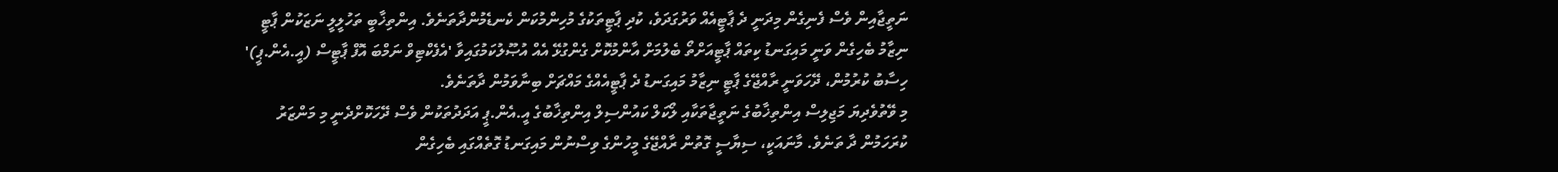ނަތީޖާއިން ވެސް ފެނިގެން މިދަނީ ދެ ޕާޓީއެއް ވަރުގަދަވެ، ކުދި ޕާޓީތަކުގެ މުހިންމުކަން ކެނޑެމުންދާތަނެވެ. އިންތިޚާބީ ތަހުލީލީ ނަޒަކުން ޕާޓީ ނިޒާމު ބެހިގެން ވަނީ މައިގަނޑު ކިތައް ޕާޓީއަށްތޯ ބެލުމަށް އާންމުކޮށް ގެންގުޅޭ އެއް އުޞޫލުކަމުގައިވާ 'އެފެކްޓިވް ނަމްބަ އޮފް ޕާޓީސް (އީ.އެން.ޕީ)' ހިސާބު ކުރުމުން، ދޭހަވަނީ ރާއްޖޭގެ ޕާޓީ ނިޒާމު މައިގަނޑު ދެ ޕާޓީއެއްގެ މައްޗަށް ބިނާވަމުން ދާތަނެވެ.
މި ވޭތުވެދިޔަ މަޖިލިސް އިންތިޚާބުގެ ނަތީޖާތަކާއި ލޯކަލް ކައުންސިލް އިންތިޚާބުގެ އީ.އެން.ޕީ އަދަދުތަކުން ވެސް ދޭހަކޮށްދެނީ މި މަންޒަރު ކުރަހަމުން ދާ ތަނެވެ. މާނައަކީ، ސިޔާސީ ގޮތުން ރާއްޖޭގެ މީހުންގެ ވިސްނުން މައިގަނޑު ގޮތެއްގައި ބެހިގެން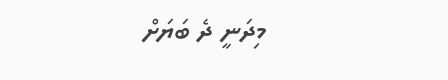މިދަނީ ދެ ބަޔަށް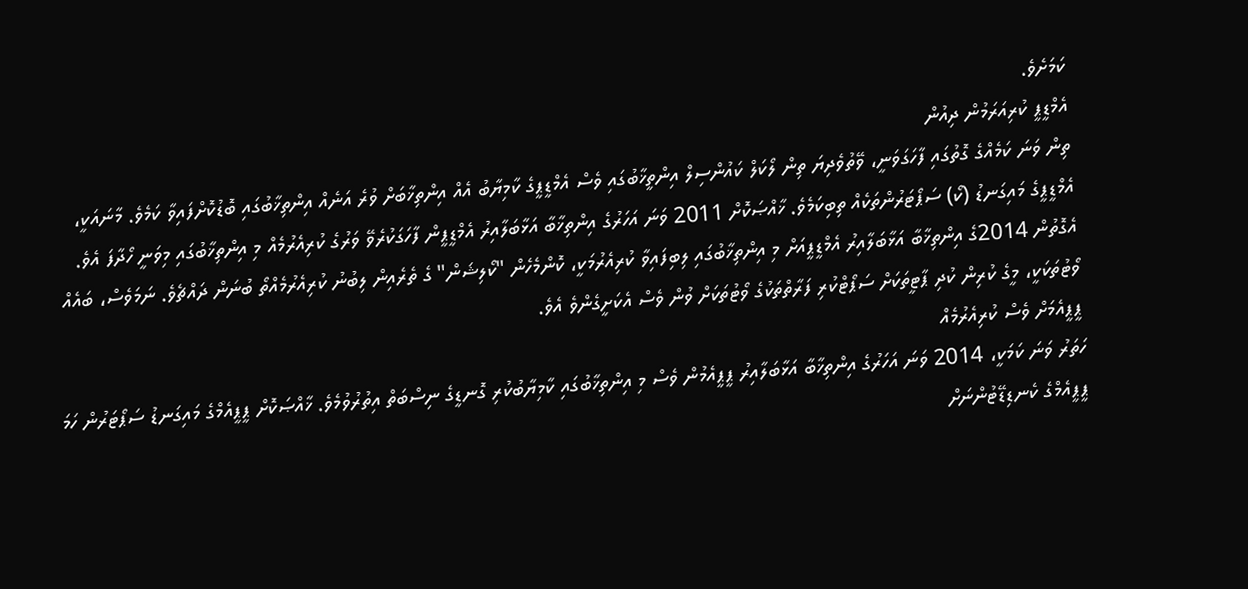ކަމަށެވެ.
އެމްޑީޕީ ކުރިއަރަމުން ދިއުން
ތިން ވަނަ ކަމެއްގެ ގޮތުގައި ފާހަގަވަނީ، ވޭތުވެދިޔަ ތިން ލޯކަލް ކައުންސިލް އިންތީޚާބުގައި ވެސް އެމްޑީޕީގެ ކާމިޔާބު އެއް އިންތިޚާބަށް ވުރެ އަނެއް އިންތިޚާބުގައި ބޮޑުކޮށްފައިވާ ކަމެވެ. މާނައަކީ، އެމްޑީޕީގެ މައިގަނޑު (ކޯ) ސަޕޯޓަރުންތަކެއް ތިބިކަމެވެ. ޚާއްޞަކޮށް 2011 ވަނަ އަހަރުގެ އިންތިޚާބާ އަޅާބަލާއިރު އެމްޑީޕީން ފާހަގަކުރެވޭ ވަރުގެ ކުރިއެރުމެއް މި އިންތިޚާބުގައި މިވަނީ ހޯދާފަ އެވެ.
އެގޮތުން 2014ގެ އިންތިޚާބާ އަޅާބަލާއިރު އެމްޑީޕީއަށް މި އިންތިޚާބުގައި ލިބިފައިވާ ކުރިއެރުމަކީ، ކޮންމެހެން "ކޯލިޝަން" ގެ ތެރެއިން ލިބުނު ކުރިއެރުމެއްތޯ ބުނަން ދައްޗެވެ. ނަމަވެސް، ބައެއް ވޯޓުތަކަކީ، މީގެ ކުރިން ކުދި ޕާޓީތަކަށް ސަޕޯޓްކުރި ފަރާތްތަކުގެ ވޯޓުތަކަށް ވުން ވެސް އެކަށީގެންވެ އެވެ.
ޕީޕީއެމަށް ވެސް ކުރިއެރުމެއް
ހަތަރު ވަނަ ކަމަކީ، 2014 ވަނަ އަހަރުގެ އިންތިޚާބާ އަޅާބަލާއިރު ޕީޕީއެމުން ވެސް މި އިންތިޚާބުގައި ކާމިޔާބުކުރި ގޮނޑީގެ ނިސްބަތް އިތުރުވުމެވެ. ޚާއްޞަކޮށް ޕީޕީއެމްގެ މައިގަނޑު ސަޕޯޓަރުން ހަމަ ޕީޕީއެމްގެ ކެނޑިޑޭޓުންނަށް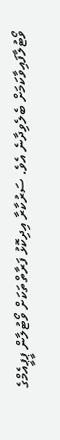ވޯޓުލާފައިވާކަމަށް ބެލެވިދާނެ އެވެ. ސަރުކާރާ އިދިކޮޅު ފަރާތްތަކަށް ވޯޓުލާން ޕީޕީއެމްގެ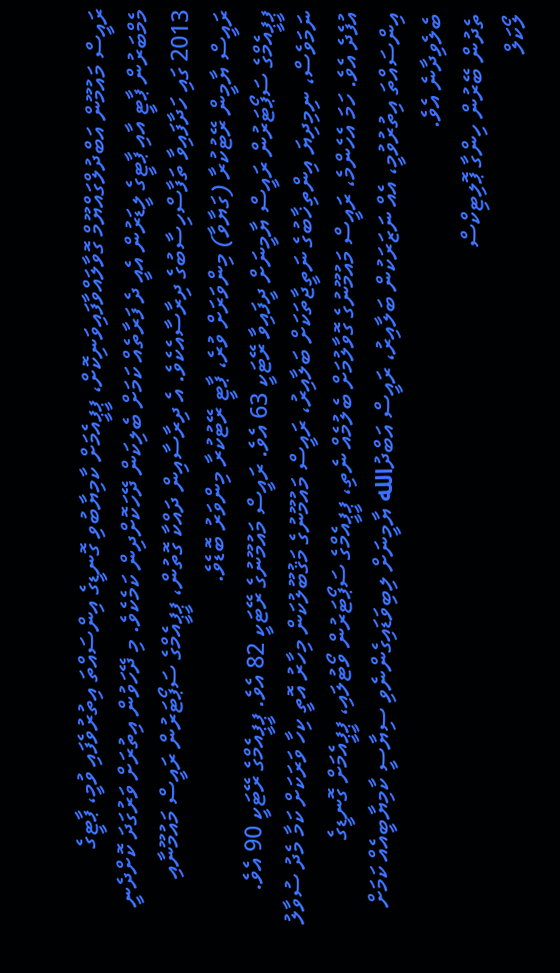ރައީސް މައުމޫން އަބްދުލްގައްޔޫމް ގޮވާލައްވާފައިވަނިކޮށް، ޕީޕީއެމަށް ކާމިޔާބުވި ގޮނޑީގެ އިންސައްތަ އިތުރުވެފައި ވުމީ، ޕާޓީގެ މެމްބަރުން ޕާޓީ އާއި ޕާޓީގެ ލީޑަރުން އެއީ ދެ ފަރާތެއް ކަމަށް ބެލިކަން ދޭހަކޮށްދިން ކަމެކެވެ. މި ދޭހަވުން އިތުރަށް ވަރުގަދަ ކޮށްދެނީ 2013 ގައި ހަދާފައިވާ ތަފާސްހިސާބުގެ ދިރާސާއެކެވެ. އެ ދިރާސާއިން ދައްކާ ގޮތުން، ޕީޕީއެމްގެ ސަޕޯޓަރުން ރައީސް މައުމޫނާއި ރައީސް ޔާމީން ރޭޓުކުރާ (ގަޔާވާ) މިންވަރަށް ވުރެ، ޕާޓީ ރޭޓުކުރާ މިންވަރު ބޮޑެވެ.
ޕީޕީއެމްގެ ސަޕޯޓަރުން ރައީސް ޔާމީނަށް ދީފައިވާ ރޭޓަކީ 63 އެވެ. ރައީސް މައުމޫނުގެ ރޭޓަކީ 82 އެވެ. ޕީޕީއެމްގެ ރޭޓަކީ 90 އެވެ.
ނަމަވެސް، ނިމިދިޔަ އިންތިޚާބުގެ ނަތީޖާތަކަށް ބަލާއިރު، ރައީސް މައުމޫނުގެ މަޤުބޫލުކަން މިހާރު އޮތީ ކިހާ ވަރަކަށް ކަމާ މެދު ސުވާލު އުފެދެ އެވެ. ހަމަ އެހެންމެ، ރައީސް މައުމޫނުގެ ގޮވާލުމަށް ބެލުމެއް ނެތި، ޕީޕީއެމްގެ ސަޕޯޓަރުން ވޯޓުލައި، ޕީޕީއެމަށް ގޮނޑީގެ އިންސައްތަ އިތުރުވުމީ، އެއް ނަޒަރަކުން ބަލާއިރު، ރައީސް އަބްދުالله ޔާމީނަށް ލިބިވަޑައިގެންނެވި ސިޔާސީ ކާމިޔާބީއެއް ކަމަށް ބެލެވިދާނެ އެވެ.
ތެދުން ބޭރުން ހިންގާ ޕޮލިޓިކްސް
ލޯކަލް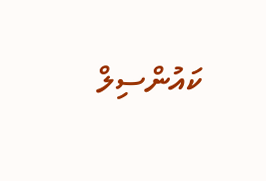ކައުންސިލް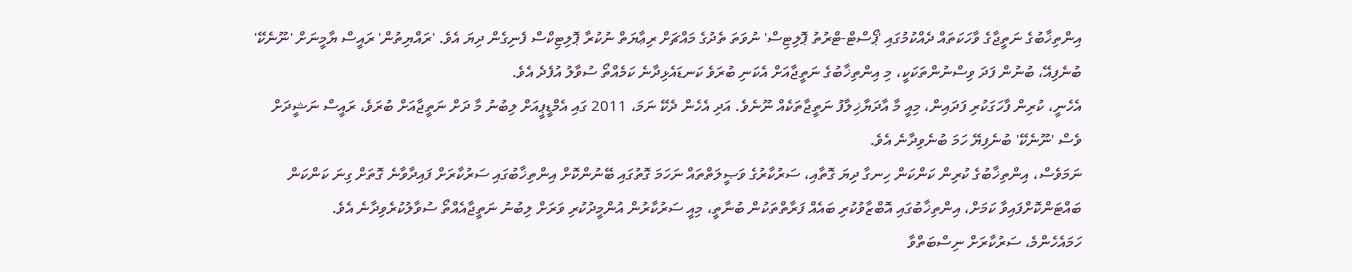އިންތިޚާބުގެ ނަތީޖާގެ ވާހަކަތައް ދެއްކުމުގައި 'ޕޯސްޓް-ޓްރުތު ޕޮލިޓިސް' ނުވަތަ ތެދުގެ މައްޗަށް ރިޢާޔަތް ނުކުރާ ޕޮލިޓިކްސް ފެނިގެން ދިޔަ އެވެ. 'ރައްޔިތުން' ރައީސް ޔާމީނަށް 'ނޫނެކޭ' ބުނެފިއޭ، ބުނުން ފަދަ ވިސްނުންތަކަކީ، މި އިންތިޚާބުގެ ނަތީޖާއަށް އެކަނި ބުރަވެ ކަނޑައެޅިދާނެ ކަމެއްތޯ ސުވާލު އުފެދެ އެވެ.
އެހެނީ، ކުރިން ފާހަގަކުރި ފަދައިން، މިއީ މާ އާދަޔާޚިލާފު ނަތީޖާތަކެއް ނޫނެވެ. އަދި އެހެން ދެކޭ ނަމަ، 2011 ގައި އެމްޑީޕީއަށް ލިބުނު މާ ދަށް ނަތީޖާއަށް ބުރަވެ، ރައީސް ނަޝީދަށް ވެސް 'ނޫނެކޭ' ބުނެފިޔޭ ހަމަ ބުނެވިދާނެ އެވެ.
ނަމަވެސް، އިންތިޚާބުގެ ކުރިން ކަންކަން ހިނގާ ދިޔަ ގޮތާއި، ސަރުކާރުގެ ވަޞީލަތްތައް ނަހަމަ ގޮތުގައި ބޭނުންކޮށް އިންތިޚާބުގައި ސަރުކާރަށް ފައިދާވާނެ ގޮތަށް ގިނަ ކަންކަން ބައްޓަންކޮށްފައިވާ ކަމަށް، އިންތިޚާބުގައި އޮބްޒާވުކުރި ބައެއް ފަރާތްތަކުން ބުނާތީ، މިއީ ސަރުކާރުން އުންމީދުކުރި ވަރަށް ލިބުނު ނަތީޖާއެއްތޯ ސުވާލުކުރެވިދާނެ އެވެ.
ހަމައެހެންމެ، ސަރުކާރަށް ނިސްބަތްވާ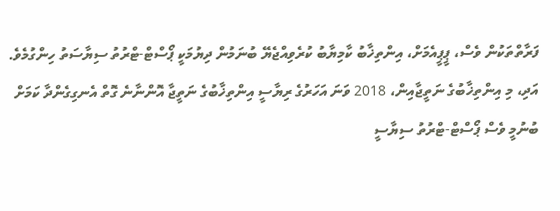ފަރާތްތަކުން ވެސް، ޕީޕީއެމަށް، އިންތިޚާބު ކާމިޔާބު ކުރެވިއްޖެޔޭ ބުނަމުން ދިޔުމަކީ ޕޯސްޓް-ޓްރުތު ސިޔާސަތު ހިންގުމެވެ. އަދި، މި އިންތިޚާބުގެ ނަތީޖާއިން، 2018 ވަނަ އަހަރުގެ ރިޔާސީ އިންތިޚާބުގެ ނަތީޖާ އޮންނާނެ ގޮތް އެނގިގެންދާ ކަމަށް ބުނުމީ ވެސް ޕޯސްޓް-ޓްރުތު ސިޔާސީ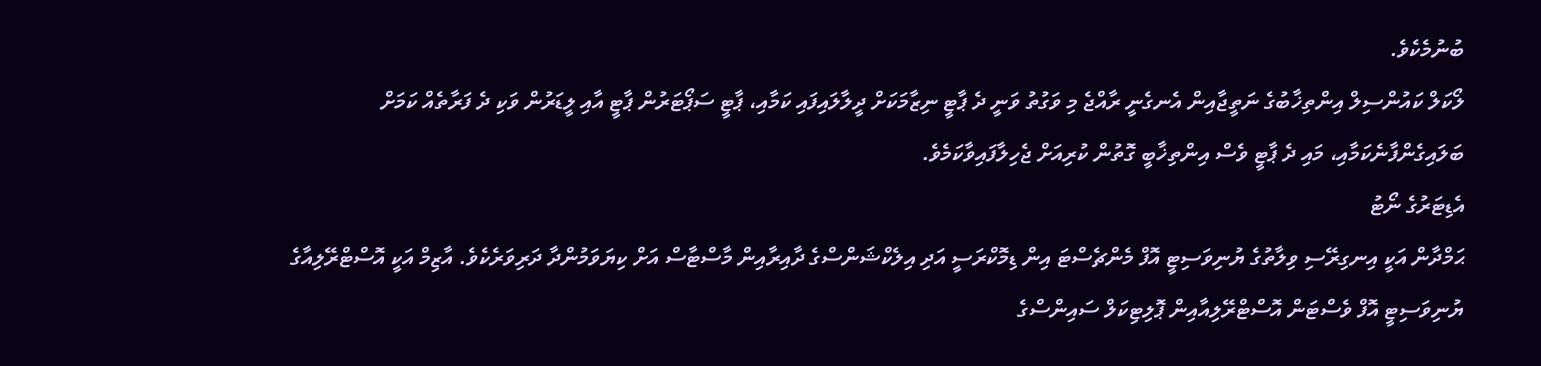ބުނުމެކެވެ.
ލޯކަލް ކައުންސިލް އިންތިޚާބުގެ ނަތީޖާއިން އެނގެނީ ރާއްޖެ މި ވަގުތު ވަނީ ދެ ޕާޓީ ނިޒާމަކަށް ދީލާލައިފައި ކަމާއި، ޕާޓީ ސަޕޯޓަރުން ޕާޓީ އާއި ލީޑަރުން ވަކި ދެ ފަރާތެއް ކަމަށް ބަލައިގެންފާނެކަމާއި، މައި ދެ ޕާޓީ ވެސް އިންތިޚާބީ ގޮތުން ކުރިއަށް ޖެހިލާފައިވާކަމެވެ.
އެޑިޓަރުގެ ނޯޓު
ޙަމްދާން އަކީ އިނގިރޭސި ވިލާތުގެ ޔުނިވަސިޓީ އޮފް މެންޗެސްޓަ އިން ޑިމޮކްރަސީ އަދި އިލެކްޝަންސްގެ ދާއިރާއިން މާސްޓާސް އަށް ކިޔަވަމުންދާ ދަރިވަރެކެވެ. އާޒިމް އަކީ އޮސްޓްރޭލިއާގެ ޔުނިވަސިޓީ އޮފް ވެސްޓަން އޮސްޓްރޭލިއާއިން ޕޮލިޓިކަލް ސައިންސްގެ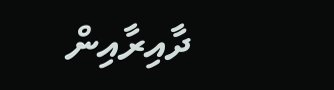ދާއިރާއިން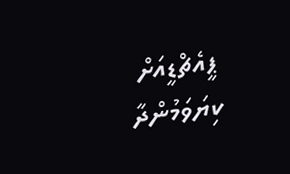ޕީއެޗްޑީއަށް ކިޔަވަމުންދާ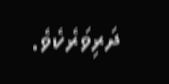ދަރިވަރެކެވެ.